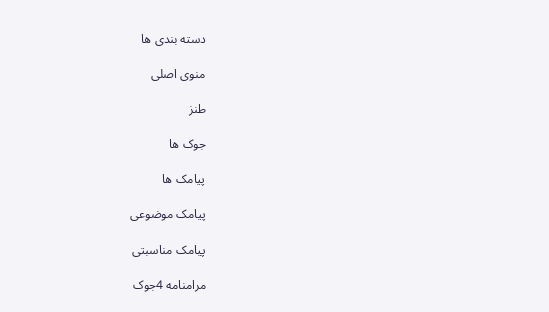دسته بندی ها

منوی اصلی

طنز

جوک ها

پیامک ها

پیامک موضوعی

پیامک مناسبتی

مرامنامه 4جوک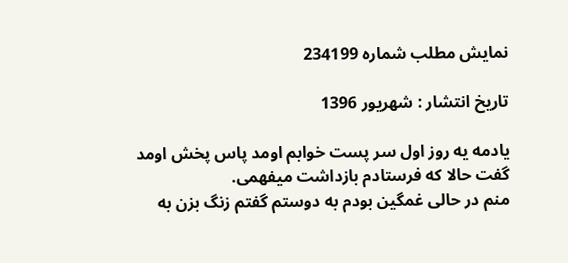نمایش مطلب شماره 234199

تاریخ انتشار : شهريور 1396

یادمه یه روز اول سر پست خوابم اومد پاس پخش اومد گفت حالا که فرستادم بازداشت میفهمی.
منم‌ در حالی غمگین بودم به دوستم گفتم زنگ بزن به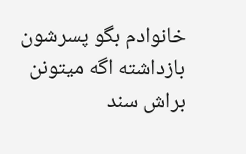خانوادم بگو پسرشون بازداشته اگه میتونن براش سند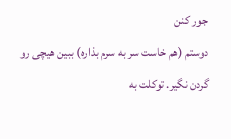جور کنن
دوستم (هم خاست سر به سرم بذاره) ببین هیچی رو گردن نگیر. توکلت به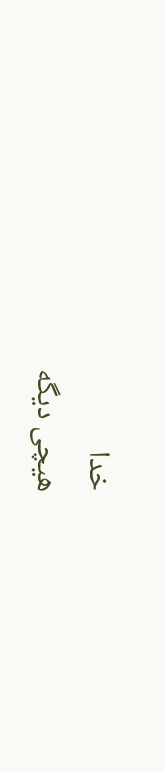خدا
هیچی دیگه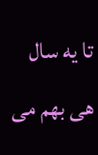تا یه سال هی بهم می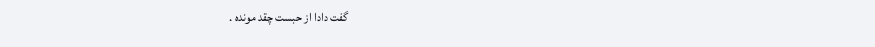گفت دادا از حبست چقد مونده .